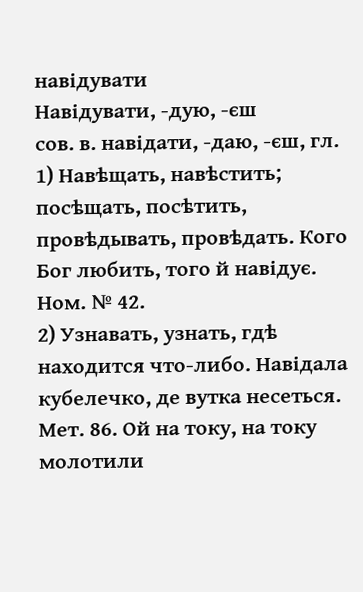навідувати
Навідувати, -дую, -єш
сов. в. навідати, -даю, -єш, гл.
1) Навѣщать, навѣстить; посѣщать, посѣтить, провѣдывать, провѣдать. Кого Бог любить, того й навідує. Ном. № 42.
2) Узнавать, узнать, гдѣ находится что-либо. Навідала кубелечко, де вутка несеться. Мет. 86. Ой на току, на току молотили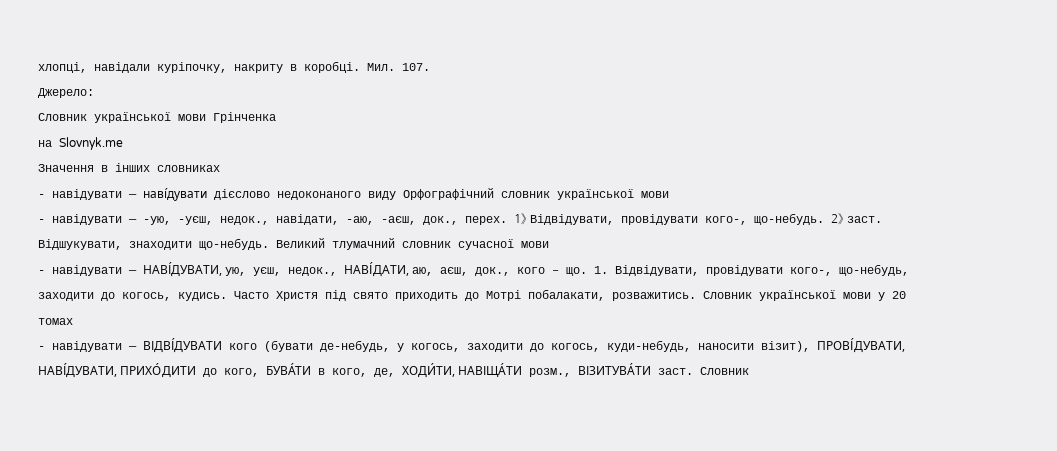хлопці, навідали куріпочку, накриту в коробці. Мил. 107.
Джерело:
Словник української мови Грінченка
на Slovnyk.me
Значення в інших словниках
- навідувати — наві́дувати дієслово недоконаного виду Орфографічний словник української мови
- навідувати — -ую, -уєш, недок., навідати, -аю, -аєш, док., перех. 1》 Відвідувати, провідувати кого-, що-небудь. 2》 заст. Відшукувати, знаходити що-небудь. Великий тлумачний словник сучасної мови
- навідувати — НАВІ́ДУВАТИ, ую, уєш, недок., НАВІ́ДАТИ, аю, аєш, док., кого – що. 1. Відвідувати, провідувати кого-, що-небудь, заходити до когось, кудись. Часто Христя під свято приходить до Мотрі побалакати, розважитись. Словник української мови у 20 томах
- навідувати — ВІДВІ́ДУВАТИ кого (бувати де-небудь, у когось, заходити до когось, куди-небудь, наносити візит), ПРОВІ́ДУВАТИ, НАВІ́ДУВАТИ, ПРИХО́ДИТИ до кого, БУВА́ТИ в кого, де, ХОДИ́ТИ, НАВІЩА́ТИ розм., ВІЗИТУВА́ТИ заст. Словник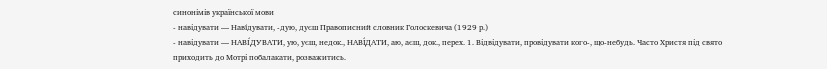синонімів української мови
- навідувати — Наві́дувати, -дую, дуєш Правописний словник Голоскевича (1929 р.)
- навідувати — НАВІ́ДУВАТИ, ую, уєш, недок., НАВІ́ДАТИ, аю, аєш, док., перех. 1. Відвідувати, провідувати кого-, що-небудь. Часто Христя під свято приходить до Мотрі побалакати, розважитись.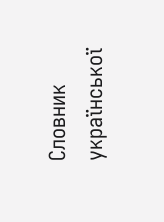Словник української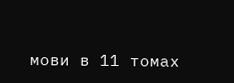мови в 11 томах